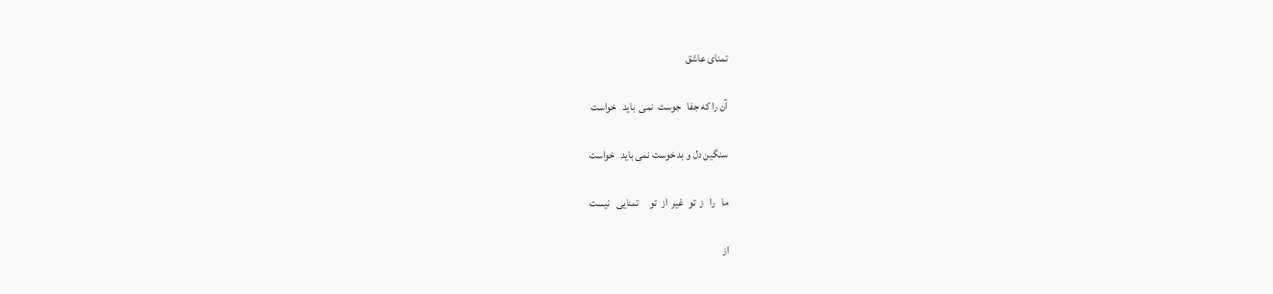تمنای عاشق

آن را که جفا   جوست  نمی  باید   خواست

سنگین دل و بد خوست نمی باید   خواست

ما   را   ز  تو  غیر  از  تو     تمنایی   نیست

از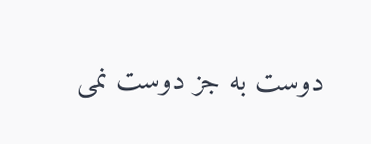دوست به جز دوست نمی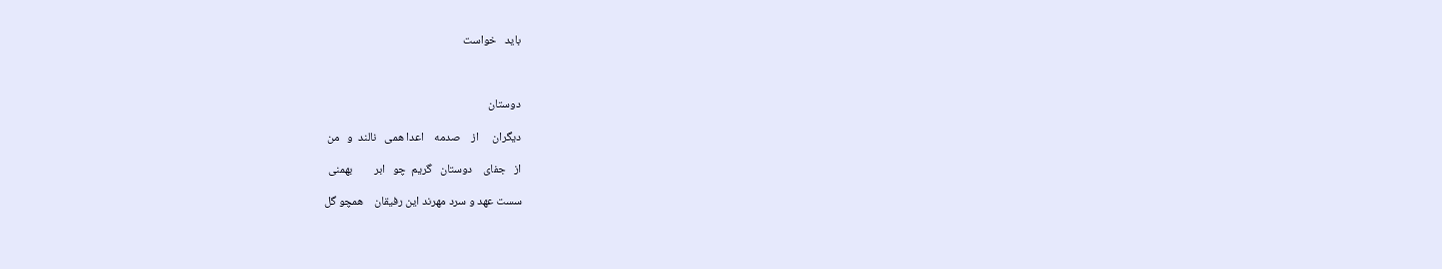باید   خواست



دوستان

دیگران     از    صدمه    اعدا همی   نالند  و   من

از   جفای    دوستان   گریم  چو   ابر        بهمنی

سست عهد و سرد مهرند این رفیقان    همچو گل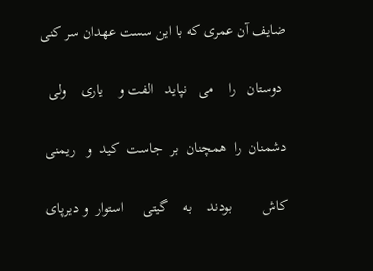ضایف آن عمری که با این سست عهدان سر کنی

 دوستان   را    می   نپاید   الفت و    یاری    ولی

دشمنان  را  همچنان  بر  جاست  کید  و   ریمنی

کاش        بودند    به    گیتی     استوار  و دیرپای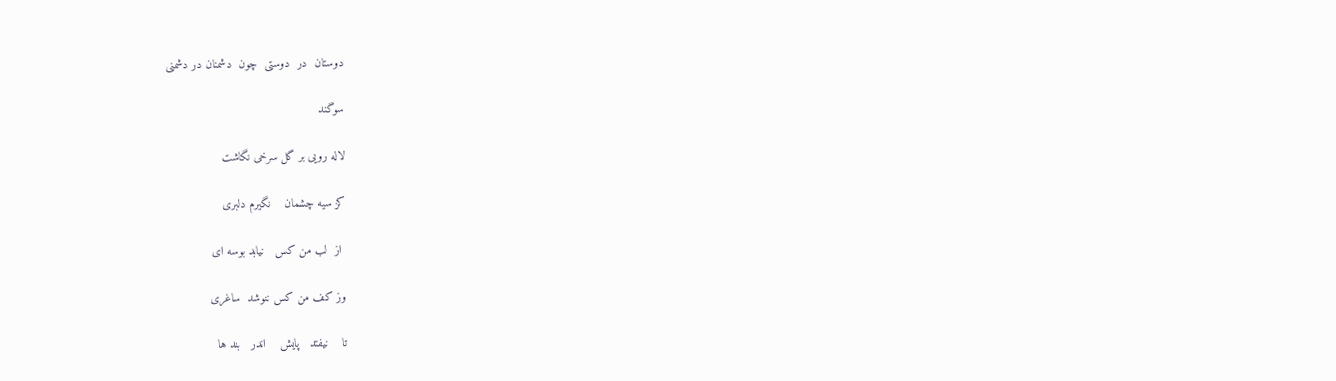دوستان  در  دوستی  چون  دشمنان در دشمنی

سوگند

لاله رویی بر گل سرخی نگاشت

کز سیه چشمان    نگیرم دلبری

 از  لب من کس   نیابد بوسه ای

وز کف من کس ننوشد  ساغری

تا    نیفتد   پایش    اندر   بند ها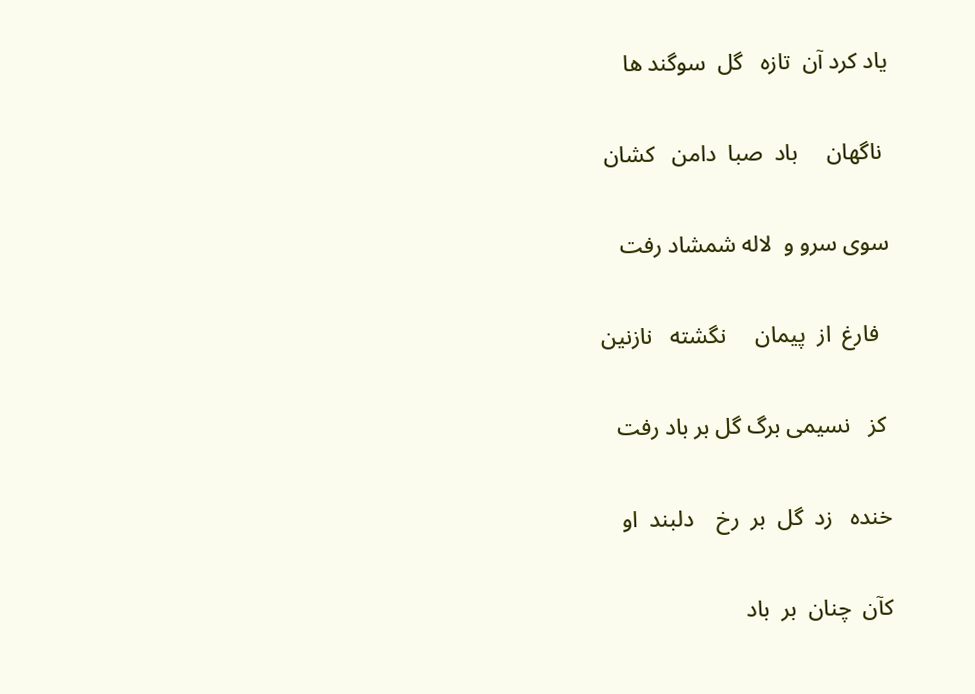یاد کرد آن  تازه   گل  سوگند ها

 ناگهان     باد  صبا  دامن   کشان

سوی سرو و  لاله شمشاد رفت

  فارغ  از  پیمان     نگشته   نازنین

 کز   نسیمی برگ گل بر باد رفت

خنده   زد  گل  بر  رخ    دلبند  او

کآن  چنان  بر  باد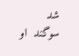شد سوگند  او